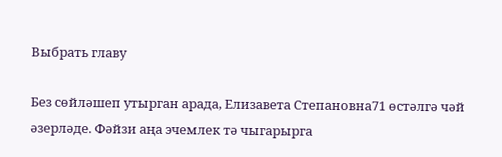Выбрать главу

Без сөйләшеп утырган арада, Елизавета Степановна71 өстәлгә чәй әзерләде. Фәйзи аңа эчемлек тә чыгарырга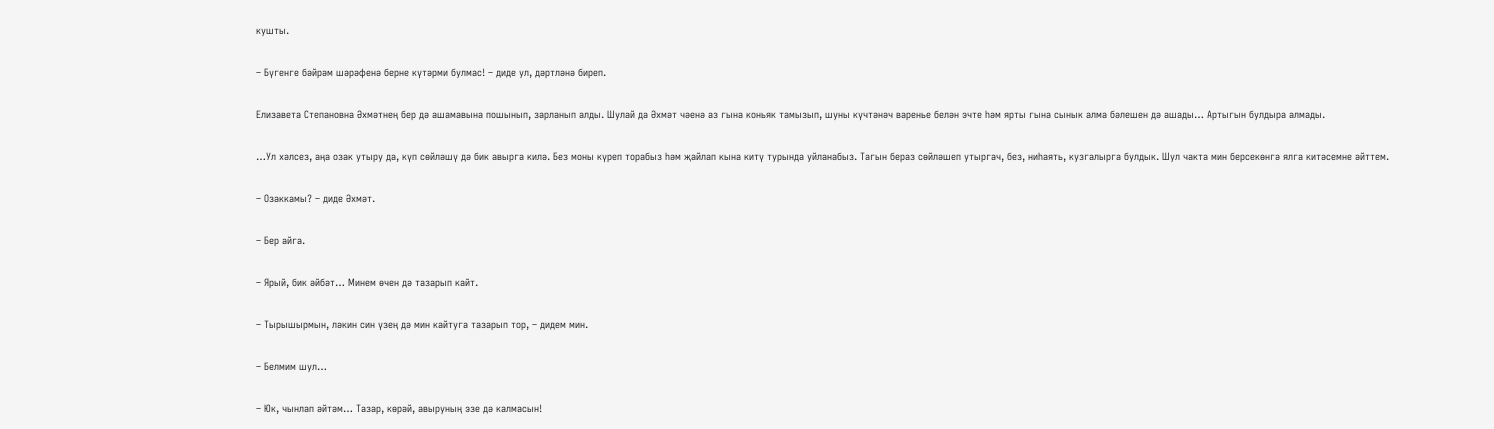кушты.

– Бүгенге бәйрәм шәрәфенә берне күтәрми булмас! – диде ул, дәртләнә биреп.

Елизавета Степановна Әхмәтнең бер дә ашамавына пошынып, зарланып алды. Шулай да Әхмәт чәенә аз гына коньяк тамызып, шуны күчтәнәч варенье белән эчте һәм ярты гына сынык алма бәлешен дә ашады… Артыгын булдыра алмады.

…Ул хәлсез, аңа озак утыру да, күп сөйләшү дә бик авырга килә. Без моны күреп торабыз һәм җайлап кына китү турында уйланабыз. Тагын бераз сөйләшеп утыргач, без, ниһаять, кузгалырга булдык. Шул чакта мин берсекөнгә ялга китәсемне әйттем.

– Озаккамы? – диде Әхмәт.

– Бер айга.

– Ярый, бик әйбәт… Минем өчен дә тазарып кайт.

– Тырышырмын, ләкин син үзең дә мин кайтуга тазарып тор, – дидем мин.

– Белмим шул…

– Юк, чынлап әйтәм… Тазар, көрәй, авыруның эзе дә калмасын!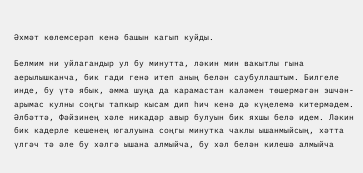Әхмәт көлемсерәп кенә башын кагып куйды.

Белмим ни уйлагандыр ул бу минутта, ләкин мин вакытлы гына аерылышканча, бик гади генә итеп аның белән саубуллаштым. Билгеле инде, бу үтә ябык, әмма шуңа да карамастан каләмен төшермәгән эшчән-арымас кулны соңгы тапкыр кысам дип һич кенә дә күңелемә китермәдем. Әлбәттә, Фәйзинең хәле никадәр авыр булуын бик яхшы белә идем. Ләкин бик кадерле кешенең югалуына соңгы минутка чаклы ышанмыйсың, хәтта үлгәч тә әле бу хәлгә ышана алмыйча, бу хәл белән килешә алмыйча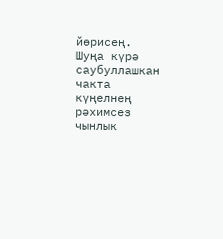йөрисең. Шуңа күрә саубуллашкан чакта күңелнең рәхимсез чынлык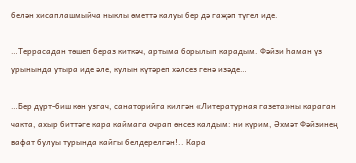белән хисаплашмыйча ныклы өметтә калуы бер дә гаҗәп түгел иде.

…Террасадан төшеп бераз киткәч, артыма борылып карадым. Фәйзи һаман үз урынында утыра иде әле, кулын күтәреп хәлсез генә изәде…

…Бер дүрт-биш көн узгач, санаторийга килгән «Литературная газета»ны караган чакта, ахыр биттәге кара каймага очрап өнсез калдым: ни күрим, Әхмәт Фәйзинең вафат булуы турында кайгы белдерелгән!.. Кара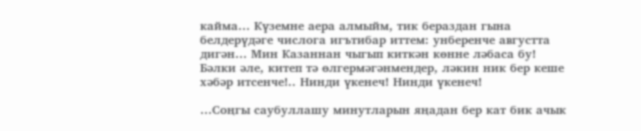кайма… Күземне аера алмыйм, тик бераздан гына белдерүдәге числога игътибар иттем: унберенче августта дигән… Мин Казаннан чыгып киткән көнне ләбаса бу! Бәлки әле, китеп тә өлгермәгәнмендер, ләкин ник бер кеше хәбәр итсенче!.. Нинди үкенеч! Нинди үкенеч!

…Соңгы саубуллашу минутларын яңадан бер кат бик ачык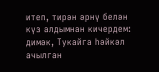итеп, тирән әрнү белән күз алдымнан кичердем: димәк, Тукайга һәйкәл ачылган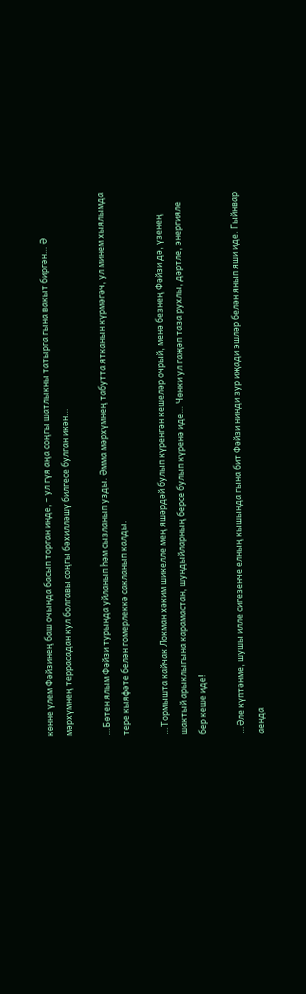көнне үлем Фәйзинең баш очында басып торган инде, – ул гүя аңа соңгы шатлыкны татырга гына вакыт биргән… Ә мәрхүмнең террасадан кул болгавы соңгы бәхилләшү билгесе булган икән…

…Бөтен ялым Фәйзи турында уйланып һәм сызланып узды. Әмма мәрхүмнең табутта ятканын күрмәгәч, ул минем хыялымда тере кыяфәте белән гомерлеккә сакланып калды.

…Тормышта кайчак Локман хәким шикелле мең яшәрдәй булып күренгән кешеләр очрый, менә безнең Фәйзи дә, үзенең шактый арыклыгына карамастан, шундыйларның берсе булып күренә иде… Чөнки ул гаҗәп таза рухлы, дәртле, энергияле бер кеше иде!

…Әле күптәнме, шушы илле сигезенче елның кышында гына бит Фәйзи нинди зур иҗади эшләр белән янып яши иде. Гыйнвар аенда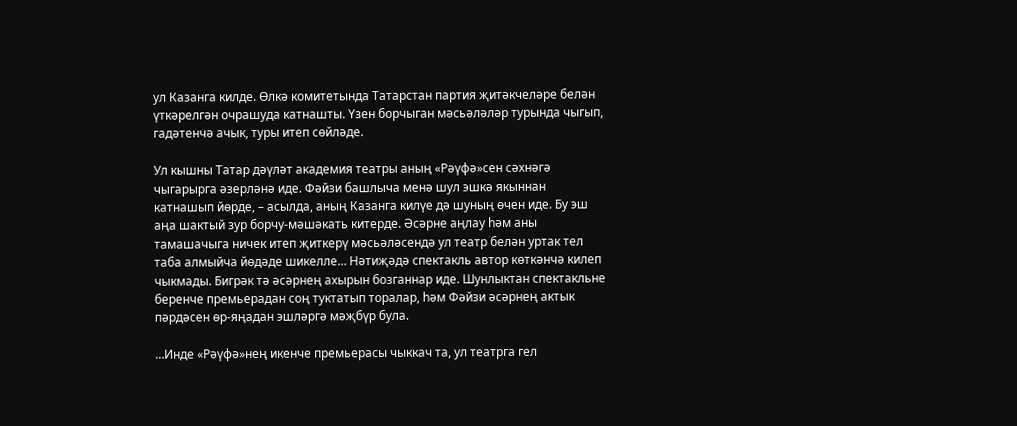ул Казанга килде. Өлкә комитетында Татарстан партия җитәкчеләре белән үткәрелгән очрашуда катнашты. Үзен борчыган мәсьәләләр турында чыгып, гадәтенчә ачык, туры итеп сөйләде.

Ул кышны Татар дәүләт академия театры аның «Рәүфә»сен сәхнәгә чыгарырга әзерләнә иде. Фәйзи башлыча менә шул эшкә якыннан катнашып йөрде, – асылда, аның Казанга килүе дә шуның өчен иде. Бу эш аңа шактый зур борчу-мәшәкать китерде. Әсәрне аңлау һәм аны тамашачыга ничек итеп җиткерү мәсьәләсендә ул театр белән уртак тел таба алмыйча йөдәде шикелле… Нәтиҗәдә спектакль автор көткәнчә килеп чыкмады. Бигрәк тә әсәрнең ахырын бозганнар иде. Шунлыктан спектакльне беренче премьерадан соң туктатып торалар, һәм Фәйзи әсәрнең актык пәрдәсен өр-яңадан эшләргә мәҗбүр була.

…Инде «Рәүфә»нең икенче премьерасы чыккач та, ул театрга гел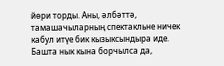йөри торды. Аны, әлбәттә, тамашачыларның спектакльне ничек кабул итүе бик кызыксындыра иде. Башта нык кына борчылса да,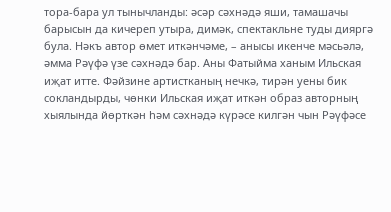тора-бара ул тынычланды: әсәр сәхнәдә яши, тамашачы барысын да кичереп утыра, димәк, спектакльне туды дияргә була. Нәкъ автор өмет иткәнчәме, – анысы икенче мәсьәлә, әмма Рәүфә үзе сәхнәдә бар. Аны Фатыйма ханым Ильская иҗат итте. Фәйзине артистканың нечкә, тирән уены бик сокландырды, чөнки Ильская иҗат иткән образ авторның хыялында йөрткән һәм сәхнәдә күрәсе килгән чын Рәүфәсе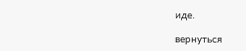иде.

вернуться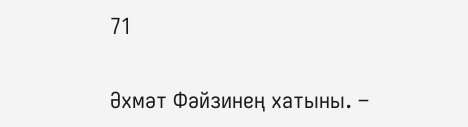71

Әхмәт Фәйзинең хатыны. –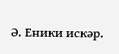Ә. Еники искәр.